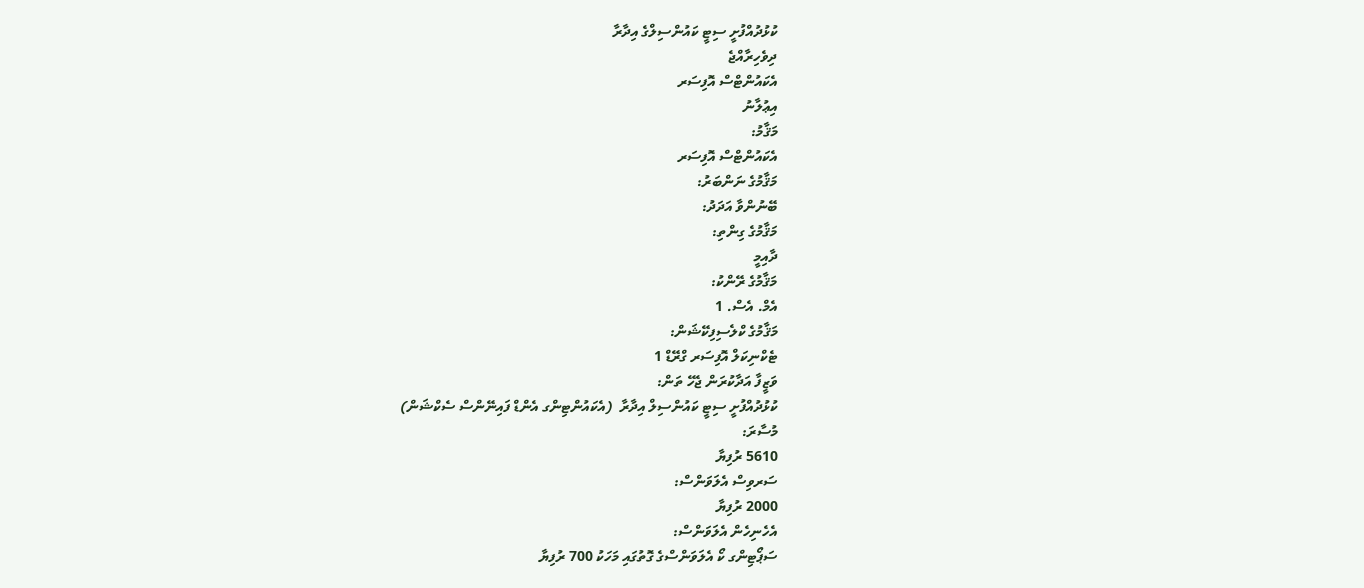ކުޅުދުއްފުށީ ސިޓީ ކައުންސިލްގެ އިދާރާ
ދިވެހިރާއްޖެ
އެކައުންޓްސް އޮފިސަރ
އިޢުލާނު
މަޤާމު:
އެކައުންޓްސް އޮފިސަރ
މަޤާމުގެ ނަންބަރު:
ބޭނުންވާ އަދަދު:
މަޤާމުގެ ގިންތި:
ދާއިމީ
މަޤާމުގެ ރޭންކު:
އެމް. އެސް. 1
މަޤާމުގެ ކްލެސިފިކޭޝަން:
ޓެކްނިކަލް އޮފިސަރ ގްރޭޑް 1
ވަޒީފާ އަދާކުރަން ޖެހޭ ތަން:
ކުޅުދުއްފުށީ ސިޓީ ކައުންސިލް އިދާރާ  (އެކައުންޓިންގ އެންޑް ފައިނޭންސް ސެކްޝަން)
މުސާރަ:
5610 ރުފިޔާ
ސަރވިސް އެލަވަންސް:
2000 ރުފިޔާ
އެހެނިހެން އެލަވަންސް:
ސަޕޯޓިންގ ކޯ އެލަވަންސްގެ ގޮތުގައި މަހަކު 700 ރުފިޔާ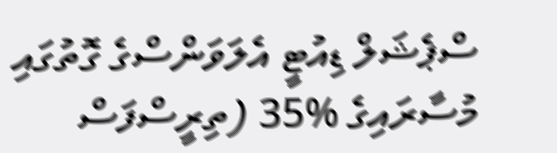ސްޕެޝަލް ޑިއުޓީ އެލަވަންސްގެ ގޮތުގައި މުސާރައިގެ %35 (ތިރީސްފަސް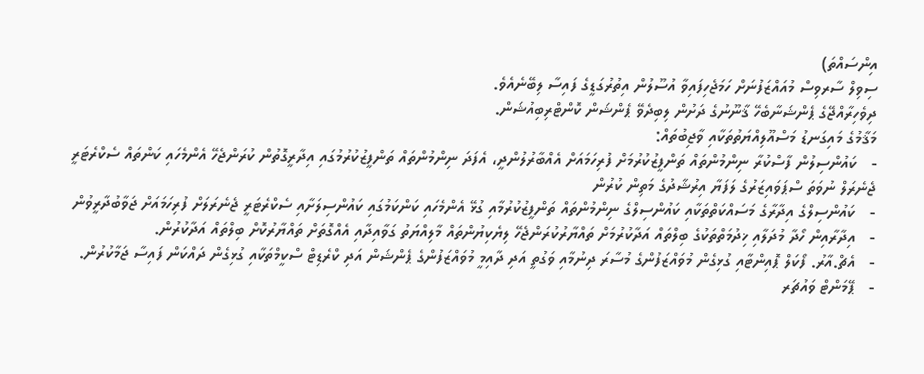އިންސައްތަ)
ސިވިލް ސާރވިސް މުއައްޒަފުނަށް ހަމަޖެހިފައިވާ އުސޫލުން އިތުރުގަޑީގެ ފައިސާ ލިބޭނެއެވެ.
ދިވެހިރާއްޖޭގެ ޕެންޝަނާބެހޭ ޤާނޫނުގެ ދަށުން ލިބިދެވޭ ޕެންޝަން ކޮންޓްރިބިއުޝަން.
މަޤާމުގެ މައިގަނޑު މަސްއޫލިއްޔަތުތަކާއި ވާޖިބުތައް:
-   ކައުންސިލުން ފާސްކުރާ ނިންމުންތައް ތަންފީޒުކުރުމަށް ފުރިހަމައަށް އެއްބާރުލުންދީ، އެފަދަ ނިންމުންތައް ތަންފީޒުކުރުމުގައި އިދާރީގޮތުން ކުރަންޖެހޭ އެންމެހައި ކަންތައް ސެކްރެޓަރީ ޖެނެރަލް ނުވަތަ ސްޕަވައިޒަރުގެ ލަފަޔާ އިރުޝާދުގެ މަތިން ކުރުން
-   ކައުންސިލްގެ އިދާރާގެ މަސައްކަތްތަކާއި ކައުންސިލްގެ ނިންމުންތައް ތަންފީޒުކުރުމާއި ގުޅޭ އެންމެހައި ކަންކަމުގައި ކައުންސިލަށާއި ސެކްރެޓަރީ ޖެނެރަލަށް ފުރިހަމައަށް ޖަވާބުދާރީވުން
-   އިދާރާއިން ހޯދާ މުދަލާއި ޚިދުމަތްތަކުގެ ބިލްތައް އަދާކުރުމަށް ތައްޔާރުކުރަންޖެހޭ ލިޔެކިޔުންތައް މާލިއްޔަތު ގަވާއިދާއި އެއްގޮތަށް ތައްޔާރުކޮށް ބިލްތައް އަދާކުރުން.
-   އެޗް.އާރު. ފޯކަލް ޕޮއިންޓާއި ގުޅިގެން މުވައްޒަފުންގެ މުސާރަ ދިނުމާއި ވަގުތީ އަދި ދާއިމީ މުވައްޒަފުންގެ ޕެންޝަން އަދި ކްރެޑިޓް ސްކީމްތަކާއި ގުޅިގެން ދައްކަން ފައިސާ ޖަމާކުރުން.
-   ޕޭމަންޓް ވައުޗަރ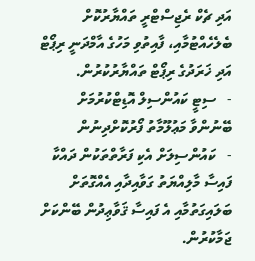އަދި ޗެކް ރެޖިސްޓްރީ ތައްޔާރުކޮށް ބެލެހެއްޓުމާއި، ފާއިތުވި މަހުގެ އާމްދަނީ ރިޕޯޓް އަދި ޚަރަދުގެ ރިޕޯޓް ތައްޔާރުކުރުން.
-   ސިޓީ ކައުންސިލް އޮޑިޓްކުރުމަށް ބޭނުންވާ މަޢުލޫމާތު ފޯރުކޮށްދިނުން
-   ކައުންސިލަށް އެކި ފަރާތްތަކުން ދައްކާ ފައިސާ މާލިއްޔަތު ގަވާއިދާއި އެއްގޮތަށް ބަލައިގަތުމާއި އެ ފައިސާ ޤަވާޢިދުން ބޭންކަށް ޖަމާކުރުން.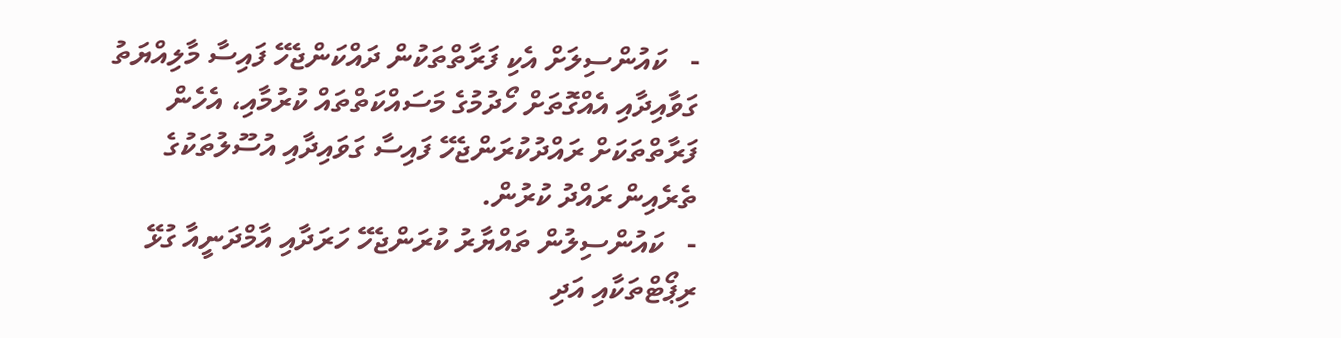-   ކައުންސިލަށް އެކި ފަރާތްތަކުން ދައްކަންޖެހޭ ފައިސާ މާލިއްޔަތު ގަވާއިދާއި އެއްގޮތަށް ހޯދުމުގެ މަސައްކަތްތައް ކުރުމާއި، އެހެން ފަރާތްތަކަށް ރައްދުކުރަންޖެހޭ ފައިސާ ގަވައިދާއި އުސޫލުތަކުގެ ތެރެއިން ރައްދު ކުރުން.
-   ކައުންސިލުން ތައްޔާރު ކުރަންޖެހޭ ހަރަދާއި އާމްދަނީއާ ގުޅޭ ރިޕޯޓްތަކާއި އަދި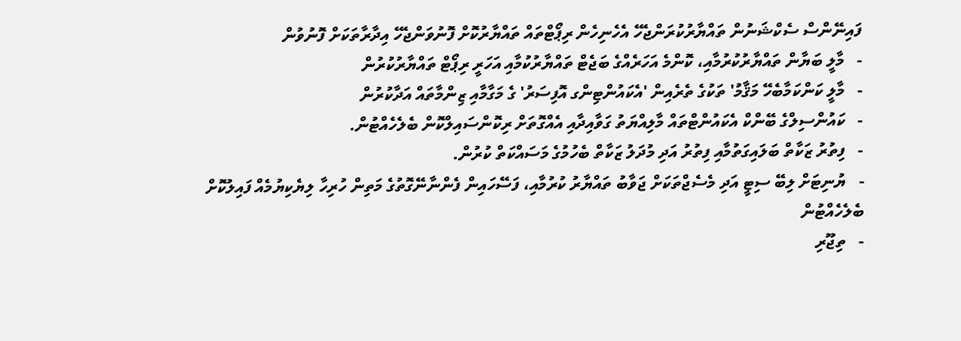ފައިނޭންސް ސެކްޝަނުން ތައްޔާރުކުރަންޖެހޭ އެހެނިހެން ރިޕޯޓްތައް ތައްޔާރުކޮށް ފޮނުވަންޖެހޭ އިދާރާތަކަށް ފޮނުވުން
-   މާލީ ބަޔާން ތައްޔާރުކުރުމާއި، ކޮންމެ އަހަރެއްގެ ބަޖެޓް ތައްޔާރުކުމާއި އަހަރީ ރިޕޯޓް ތައްޔާރުކުރުން
-   މާލީ ކަންކަމާބެހޭ މަޤާމު' ތަކުގެ ތެރެއިން 'އެކައުންޓިންގ އޮފިސަރު' ގެ މަގާމާއި ޒިންމާތައް އަދާކުރުން
-   ކައުންސިލްގެ ބޭންކް އެކައުންޓްތައް މާލިއްޔަތު ގަވާއިދާއި އެއްގޮތަށް ރިކޮންސައިލްކޮން ބެލެހެއްޓުން.
-   ފިތުރު ޒަކާތް ބަލައިގަތުމާއި ފިތުރު އަދި މުދަލު ޒަކާތް ބެހުމުގެ މަސައްކަތް ކުރުން.
-   ޔުނިޓަށް ލިބޭ ސިޓީ އަދި މެސެޖްތަކަށް ޖަވާބު ތައްޔާރު ކުރުމާއި، ފަސޭހައިން ފެންނާނޭގޮތުގެ މަތިން ހުރިހާ ލިޔެކިޔުމެއް ފައިލުކޮށް ބެލެހެއްޓުން
-   ތިޖޫރި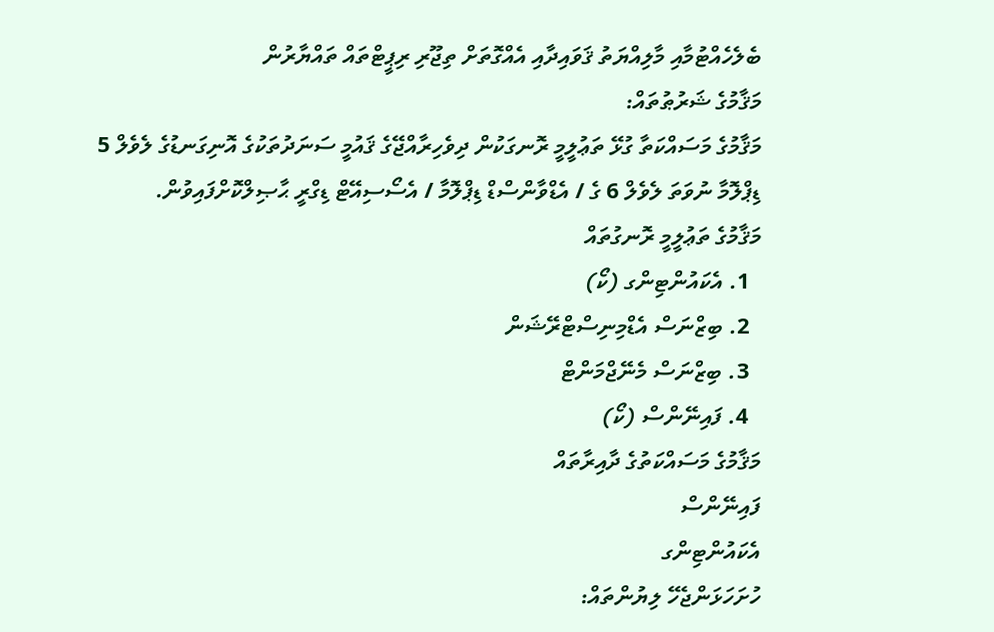ބެލެހެއްޓުމާއި މާލިއްޔަތު ޤަވައިދާއި އެއްގޮތަށް ތިޖޫރި ރިޕީޓްތައް ތައްޔާރުން
މަޤާމުގެ ޝަރުޠުތައް:
މަޤާމުގެ މަސައްކަތާ ގުޅޭ ތަޢުލީމީ ރޮނގަކުން ދިވެހިރާއްޖޭގެ ޤައުމީ ސަނަދުތަކުގެ އޮނިގަނޑުގެ ލެވެލް 5
ޑިޕްލޮމާ ނުވަތަ ލެވެލް 6 ގެ / އެޑްވާންސްޑް ޑިޕްލޮމާ / އެސޯސިއޭޓް ޑިގްރީ ޙާޞިލްކޮށްފައިވުން.
މަޤާމުގެ ތަޢުލީމީ ރޮނގުތައް
  1. އެކައުންޓިންގ (ކޯ)
  2. ބިޒްނަސް އެޑްމިނިސްޓްރޭޝަން
  3. ބިޒްނަސް މެނޭޖްމަންޓް
  4. ފައިނޭންސް (ކޯ)
މަޤާމުގެ މަސައްކަތުގެ ދާއިރާތައް
ފައިނޭންސް
އެކައުންޓިންގ
ހުށަހަޅަންޖެހޭ ލިޔުންތައް: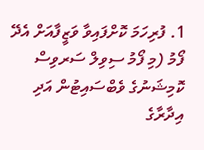1. ފުރިހަމަ ކޮށްފައިވާ ވަޒީފާއަށް އެދޭ ފޯމު (މި ފޯމު ސިވިލް ސަރވިސް ކޮމިޝަނުގެ ވެބްސައިޓުން އަދި އިދާރާގެ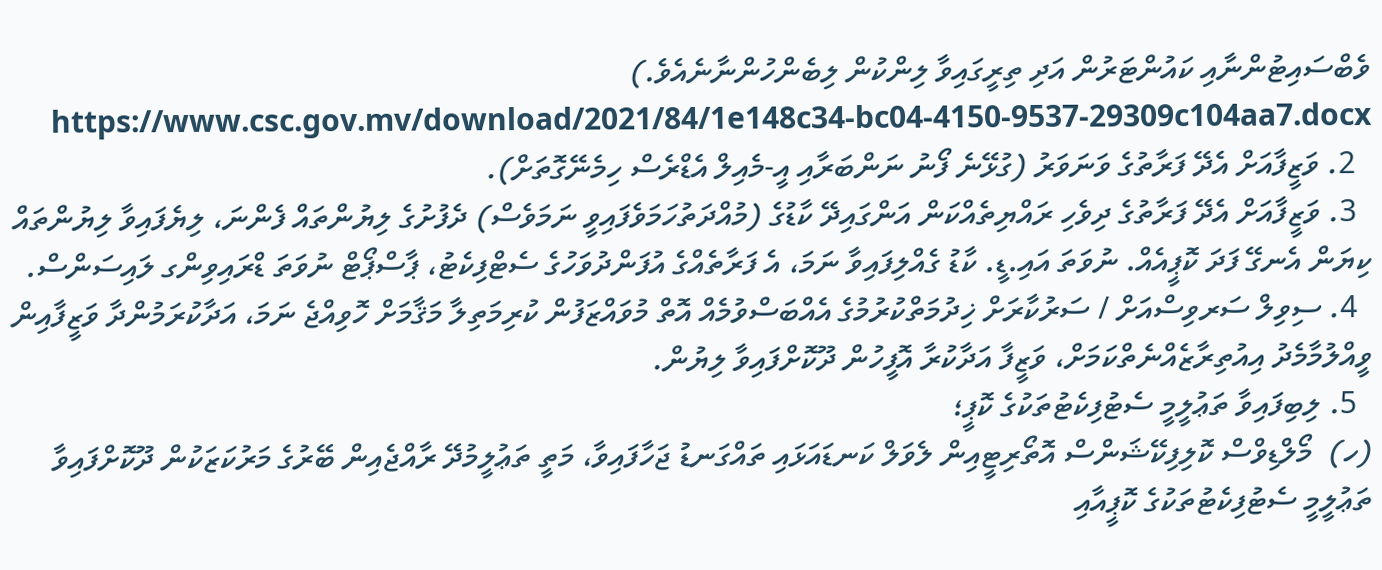ވެބްސައިޓުންނާއި ކައުންޓަރުން އަދި ތިރީގައިވާ ލިންކުން ލިބެންހުންނާނެއެވެ.)  https://www.csc.gov.mv/download/2021/84/1e148c34-bc04-4150-9537-29309c104aa7.docx
  2. ވަޒީފާއަށް އެދޭ ފަރާތުގެ ވަނަވަރު (ގުޅޭނެ ފޯނު ނަންބަރާއި އީ-މެއިލް އެޑްރެސް ހިމެނޭގޮތަށް).
  3. ވަޒީފާއަށް އެދޭ ފަރާތުގެ ދިވެހި ރައްޔިތެއްކަން އަންގައިދޭ ކާޑުގެ (މުއްދަތުހަމަވެފައިވީ ނަމަވެސް) ދެފުށުގެ ލިޔުންތައް ފެންނަ، ލިޔެފައިވާ ލިޔުންތައް ކިޔަން އެނގޭ ފަދަ ކޮޕީއެއް. ނުވަތަ އައި.ޑީ. ކާޑު ގެއްލިފައިވާ ނަމަ، އެ ފަރާތެއްގެ އުފަންދުވަހުގެ ސެޓްފިކެޓު، ޕާސްޕޯޓް ނުވަތަ ޑްރައިވިންގ ލައިސަންސް.
  4. ސިވިލް ސަރވިސްއަށް / ސަރުކާރަށް ޚިދުމަތްކުރުމުގެ އެއްބަސްވުމެއް އޮތް މުވައްޒަފުން ކުރިމަތިލާ މަޤާމަށް ހޮވިއްޖެ ނަމަ، އަދާކުރަމުންދާ ވަޒީފާއިން ވީއްލުމާމެދު އިއުތިރާޒެއްނެތްކަމަށް، ވަޒީފާ އަދާކުރާ އޮފީހުން ދޫކޮށްފައިވާ ލިޔުން.
  5. ލިބިފައިވާ ތަޢުލީމީ ސެޓުފިކެޓުތަކުގެ ކޮޕީ؛
(ހ)  މޯލްޑިވްސް ކޮލިފިކޭޝަންސް އޮތޯރިޓީއިން ލެވަލް ކަނޑައަޅައި ތައްގަނޑު ޖަހާފައިވާ، މަތީ ތަޢުލީމުދޭ ރާއްޖެއިން ބޭރުގެ މަރުކަޒަކުން ދޫކޮށްފައިވާ ތަޢުލީމީ ސެޓުފިކެޓުތަކުގެ ކޮޕީއާއި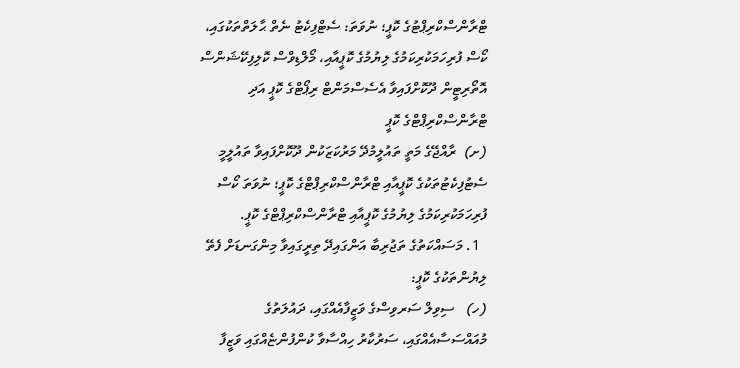ޓްރާންސްކްރިޕްޓުގެ ކޮޕީ؛ ނުވަތަ: ސެޓްފިކެޓު ނެތް ޙާލަތްތަކުގައި، ކޯސް ފުރިހަމަކުރިކަމުގެ ލިޔުމުގެ ކޮޕީއާއި، މޯލްޑިވްސް ކޮލިފިކޭޝަންސް އޮތޯރިޓީން ދޫކޮށްފައިވާ އެސެސްމަންޓް ރިޕޯޓްގެ ކޮޕީ އަދި ޓްރާންސްކްރިޕްޓްގެ ކޮޕީ
(ށ)  ރާއްޖޭގެ މަތީ ތައުލީމުދޭ މަރުކަޒަކުން ދޫކޮށްފައިވާ ތައުލީމީ ސެޓުފިކެޓުތަކުގެ ކޮޕީއާއި ޓްރާންސްކްރިޕްޓްގެ ކޮޕީ؛ ނުވަތަ ކޯސް ފުރިހަމަކުރިކަމުގެ ލިޔުމުގެ ކޮޕީއާއި ޓްރާންސްކްރިޕްޓްގެ ކޮޕީ.
  1. މަސައްކަތުގެ ތަޖުރިބާ އަންގައިދޭ ތިރީގައިވާ މިންގަނޑަށް ފެތޭ ލިޔުންތަކުގެ ކޮޕީ:
(ހ)   ސިވިލް ސަރވިސްގެ ވަޒީފާއެއްގައި، ދައުލަތުގެ މުއައްސަސާއެއްގައި، ސަރުކާރު ހިއްސާވާ ކުންފުންޏެއްގައި ވަޒީފާ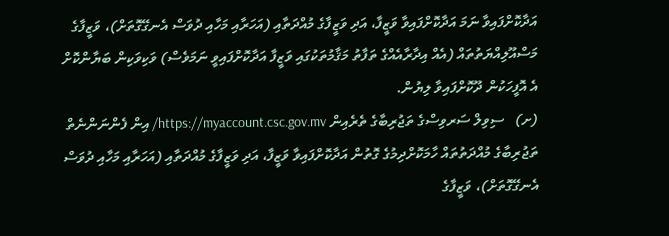އަދާކޮށްފައިވާ ނަމަ އަދާކޮށްފައިވާ ވަޒީފާ، އަދި ވަޒީފާގެ މުއްދަތާއި (އަހަރާއި މަހާއި ދުވަސް އެނގޭގޮތަށް)، ވަޒީފާގެ މަސްއޫލިއްޔަތުތައް (އެއް އިދާރާއެއްގެ ތަފާތު މަޤާމުތަކުގައި ވަޒީފާ އަދާކޮށްފައިވީ ނަމަވެސް) ވަކިވަކިން ބަޔާންކޮށް އެ އޮފީހަކުން ދޫކޮށްފައިވާ ލިޔުން.
(ށ)   ސިވިލް ސަރވިސްގެ ތަޖުރިބާގެ ތެރެއިން https://myaccount.csc.gov.mv/ އިން ފެންނަންނެތް ތަޖުރިބާގެ މުއްދަތުތައް ހާމަކޮށްދިމުގެ ގޮތުން އަދާކޮށްފައިވާ ވަޒީފާ، އަދި ވަޒީފާގެ މުއްދަތާއި (އަހަރާއި މަހާއި ދުވަސް އެނގޭގޮތަށް)، ވަޒީފާގެ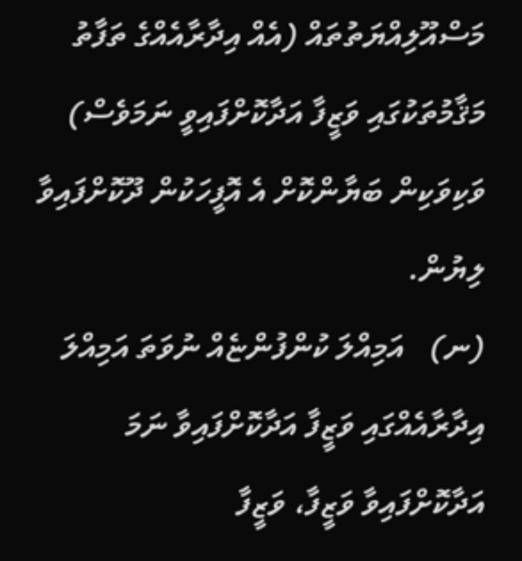މަސްއޫލިއްޔަތުތައް (އެއް އިދާރާއެއްގެ ތަފާތު މަޤާމުތަކުގައި ވަޒީފާ އަދާކޮށްފައިވީ ނަމަވެސް) ވަކިވަކިން ބަޔާންކޮށް އެ އޮފީހަކުން ދޫކޮށްފައިވާ ލިޔުން.
(ނ)   އަމިއްލަ ކުންފުންޏެއް ނުވަތަ އަމިއްލަ އިދާރާއެއްގައި ވަޒީފާ އަދާކޮށްފައިވާ ނަމަ އަދާކޮށްފައިވާ ވަޒީފާ، ވަޒީފާ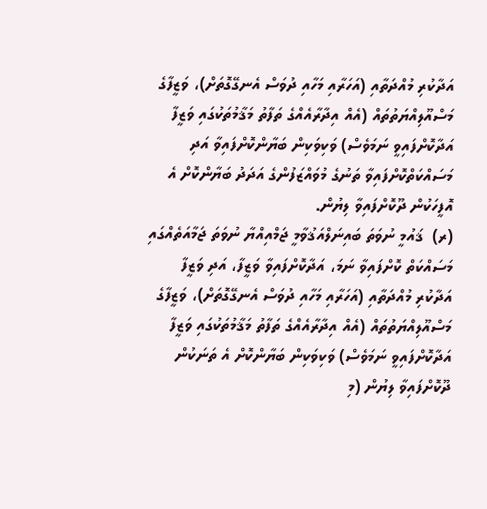އަދާކުރި މުއްދަތާއި (އަހަރާއި މަހާއި ދުވަސް އެނގޭގޮތަށް)، ވަޒީފާގެ މަސްއޫލިއްޔަތުތައް (އެއް އިދާރާއެއްގެ ތަފާތު މަޤާމުތަކުގައި ވަޒީފާ އަދާކޮށްފައިވީ ނަމަވެސް) ވަކިވަކިން ބަޔާންކޮށްފައިވާ އަދި މަސައްކަތްކޮށްފައިވާ ތަނުގެ މުވައްޒަފުންގެ އަދަދު ބަޔާންކޮށް އެ އޮފީހަކުން ދޫކޮށްފައިވާ ލިޔުން.
(ރ)  ޤައުމީ ނުވަތަ ބައިނަލްއަޤުވާމީ ޖަމްއިއްޔާ ނުވަތަ ޖަމާއަތެއްގައި މަސައްކަތް ކޮށްފައިވާ ނަމަ، އަދާކޮށްފައިވާ ވަޒީފާ، އަދި ވަޒީފާ އަދާކުރި މުއްދަތާއި (އަހަރާއި މަހާއި ދުވަސް އެނގޭގޮތަށް)، ވަޒީފާގެ މަސްއޫލިއްޔަތުތައް (އެއް އިދާރާއެއްގެ ތަފާތު މަޤާމުތަކުގައި ވަޒީފާ އަދާކޮށްފައިވީ ނަމަވެސް) ވަކިވަކިން ބަޔާންކޮށް އެ ތަނަކުން ދޫކޮށްފައިވާ ލިޔުން (މި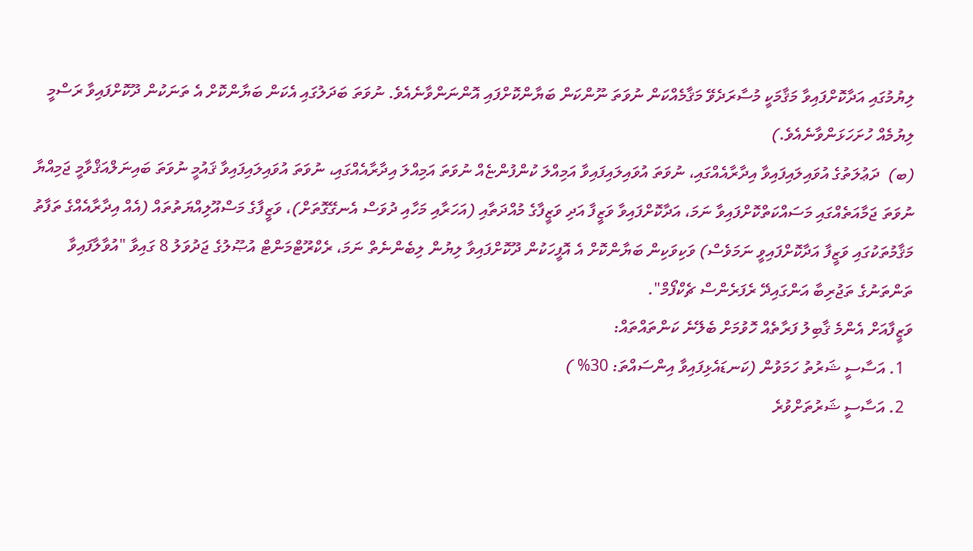ލިޔުމުގައި އަދާކޮށްފައިވާ މަޤާމަކީ މުސާރަދެވޭ މަޤާމެއްކަން ނުވަތަ ނޫންކަން ބަޔާންކޮށްފައި އޮންނަންވާނެއެވެ. ނުވަތަ ބަދަލުގައި އެކަން ބަޔާންކޮށް އެ ތަނަކުން ދޫކޮށްފައިވާ ރަސްމީ ލިޔުމެއް ހުށަހަޅަންވާނެއެވެ.)
(ބ)  ދަޢުލަތުގެ އުވައިލައިފައިވާ އިދާރާއެއްގައި، ނުވަތަ އުވައިލައިފައިވާ އަމިއްލަ ކުންފުންޏެއް ނުވަތަ އަމިއްލަ އިދާރާއެއްގައި، ނުވަތަ އުވައިލައިފައިވާ ޤައުމީ ނުވަތަ ބައިނަލްއަޤްވާމީ ޖަމިއްޔާ ނުވަތަ ޖަމާއަތެއްގައި މަސައްކަތްކޮށްފައިވާ ނަމަ، އަދާކޮށްފައިވާ ވަޒީފާ އަދި ވަޒީފާގެ މުއްދަތާއި (އަހަރާއި މަހާއި ދުވަސް އެނގޭގޮތަށް)، ވަޒީފާގެ މަސްއޫލިއްޔަތުތައް (އެއް އިދާރާއެއްގެ ތަފާތު މަޤާމުތަކުގައި ވަޒީފާ އަދާކޮށްފައިވީ ނަމަވެސް) ވަކިވަކިން ބަޔާންކޮށް އެ އޮފީހަކުން ދޫކޮށްފައިވާ ލިޔުން ލިބެންނެތް ނަމަ، ރެކްރޫޓްމަންޓް އުޞޫލުގެ ޖަދުވަލު 8 ގައިވާ "އުވާލާފައިވާ ތަންތަނުގެ ތަޖުރިބާ އަންގައިދޭ ރެފަރެންސް ޗެކްފޯމް".
ވަޒީފާއަށް އެންމެ ޤާބިލު ފަރާތެއް ހޮވުމަށް ބެލޭނެ ކަންތައްތައް:
  1. އަސާސީ ޝަރުތު ހަމަވުން (ކަނޑައެޅިފައިވާ އިންސައްތަ: 30% )
  2. އަސާސީ ޝަރުތަށްވުރެ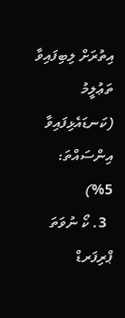އިތުރަށް ލިބިފައިވާ ތަޢުލީމު (ކަނޑައެޅިފައިވާ އިންސައްތަ: 5%)
  3. ކޯ ނުވަތަ ޕްރިފަރޑް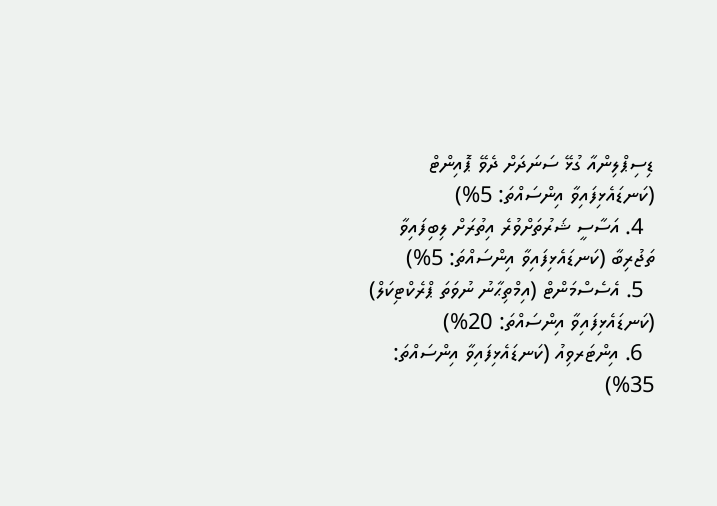ޑިސިޕްލިންއާ ގުޅޭ ސަނަދަށް ދެވޭ ޕޮއިންޓް (ކަނޑައެޅިފައިވާ އިންސައްތަ: 5%)
  4. އަސާސީ ޝަރުތަށްވުރެ އިތުރަށް ލިބިފައިވާ ތަޖުރިބާ (ކަނޑައެޅިފައިވާ އިންސައްތަ: 5%)
  5. އެސެސްމަންޓް (އިމްތިޙާނު ނުވަތަ ޕްރެކްޓިކަލް) (ކަނޑައެޅިފައިވާ އިންސައްތަ: 20%)
  6. އިންޓަރވިއު (ކަނޑައެޅިފައިވާ އިންސައްތަ: 35%)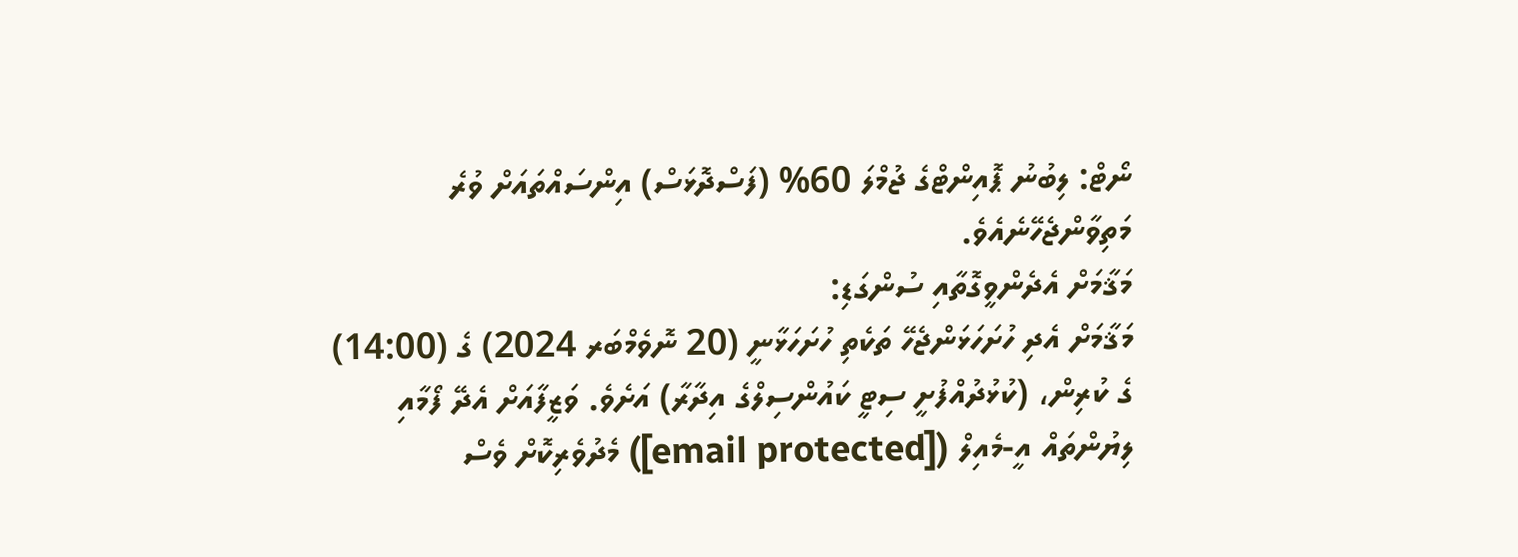ނޯޓް: ލިބުނު ޕޮއިންޓްގެ ޖުމްލަ 60% (ފަސްދޮޅަސް) އިންސައްތައަށް ވުރެ މަތިވާންޖެހޭނެއެވެ.
މަޤާމަށް އެދެންވީގޮތާއި ސުންގަޑި:
މަޤާމަށް އެދި ހުށަހަޅަންޖެހޭ ތަކެތި ހުށަހަޅާނީ (20 ނޮވެމްބަރ 2024) ގެ (14:00) ގެ ކުރިން، (ކުޅުދުއްފުށީ ސިޓީ ކައުންސިލްގެ އިދާރާ) އަށެވެ. ވަޒީފާއަށް އެދޭ ފޯމާއި ލިޔުންތައް އީ-މެއިލް ([email protected]) މެދުވެރިކޮށް ވެސް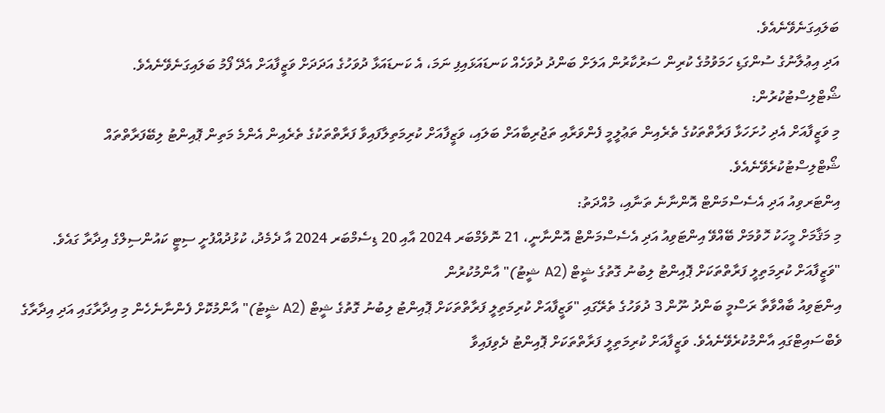ބަލައިގަނެވޭނެއެވެ.
އަދި އިޢުލާނުގެ ސުންގަޑި ހަމަވުމުގެ ކުރިން ސަރުކާރުން އަލަށް ބަންދު ދުވަހެއް ކަނޑައަޅައިފި ނަމަ، އެ ކަނޑައަޅާ ދުވަހުގެ އަދަދަށް ވަޒީފާއަށް އެދޭ ފޯމު ބަލައިގަނެވޭނެއެވެ.
ޝޯޓްލިސްޓުކުރުން:
މި ވަޒީފާއަށް އެދި ހުށަހަޅާ ފަރާތްތަކުގެ ތެރެއިން ތަޢުލީމީ ފެންވަރާއި ތަޖުރިބާއަށް ބަލައި، ވަޒީފާއަށް ކުރިމަތިލާފައިވާ ފަރާތްތަކުގެ ތެރެއިން އެންމެ މަތިން ޕޮއިންޓު ލިބޭފަރާތްތައް ޝޯޓްލިސްޓުކުރެވޭނެއެވެ.
އިންޓަރވިއު އަދި އެސެސްމަންޓް އޮންނާނެ ތަނާއި، މުއްދަތު:
މި މަޤާމަށް މީހަކު ހޮވުމަށް ބޭއްވޭ އިންޓަވިއު އަދި އެސެސްމަންޓް އޮންނާނީ، 21 ނޮވެމްބަރ 2024 އާއި 20 ޑިސެމްބަރ 2024 އާ ދެމެދު، ކުޅުދުއްފުށީ ސިޓީ ކައުންސިލްގެ އިދާރާ ގައެވެ.
"ވަޒީފާއަށް ކުރިމަތިލީ ފަރާތްތަކަށް ޕޮއިންޓު ލިބުނު ގޮތުގެ ޝީޓް (A2 ޝީޓު)" އާންމުކުރުން
އިންޓަވިއު ބާއްވާތާ ރަސްމީ ބަންދު ނޫން 3 ދުވަހުގެ ތެރޭގައި "ވަޒީފާއަށް ކުރިމަތިލީ ފަރާތްތަކަށް ޕޮއިންޓު ލިބުނު ގޮތުގެ ޝީޓް (A2 ޝީޓު)" އާންމުކޮށް ފެންނާނެހެން މި އިދާރާގައި އަދި އިދާރާގެ ވެބްސައިޓްގައި އާންމުކުރެވޭނެއެވެ. ވަޒީފާއަށް ކުރިމަތިލީ ފަރާތްތަކަށް ޕޮއިންޓު ދެވިފައިވާ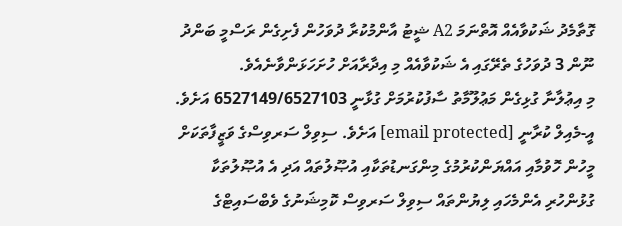ގޮތާމެދު ޝަކުވާއެއް އޮތްނަމަ A2 ޝީޓު އާންމުކުރާ ދުވަހުން ފެށިގެން ރަސްމީ ބަންދު ނޫން 3 ދުވަހުގެ ތެރޭގައި އެ ޝަކުވާއެއް މި އިދާރާއަށް ހުށަހަޅަންވާނެއެވެ.
މި އިޢުލާނާ ގުޅިގެން މަޢުލޫމާތު ސާފުކުރުމަށް ގުޅާނީ 6527149/6527103 އަށެވެ. އީ-މެއިލް ކުރާނީ [email protected] އަށެވެ. ސިވިލް ސަރވިސްގެ ވަޒީފާތަކަށް މީހުން ހޮވުމާއި އައްޔަންކުރުމުގެ މިންގަނޑުތަކާއި އުޞޫލުތައް އަދި އެ އުޞޫލުތަކާ ގުޅުންހުރި އެންމެހައި ލިޔުންތައް ސިވިލް ސަރވިސް ކޮމިޝަނުގެ ވެބްސައިޓްގެ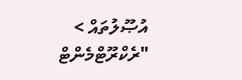އުޞޫލުތައް > "ރެކްރޫޓްމެންޓް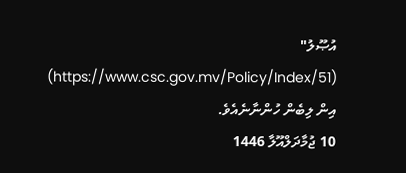އުޞޫލު" (https://www.csc.gov.mv/Policy/Index/51) އިން ލިބެން ހުންނާނެއެވެ.
10 ޖުމާދަލްއޫލާ 1446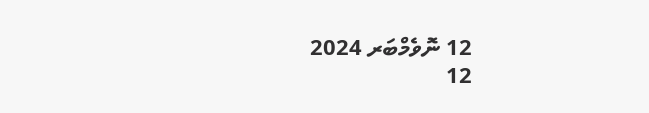12 ނޮވެމްބަރ 2024
12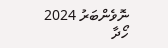ނޮވެންބަރު 2024
ހޯދާ